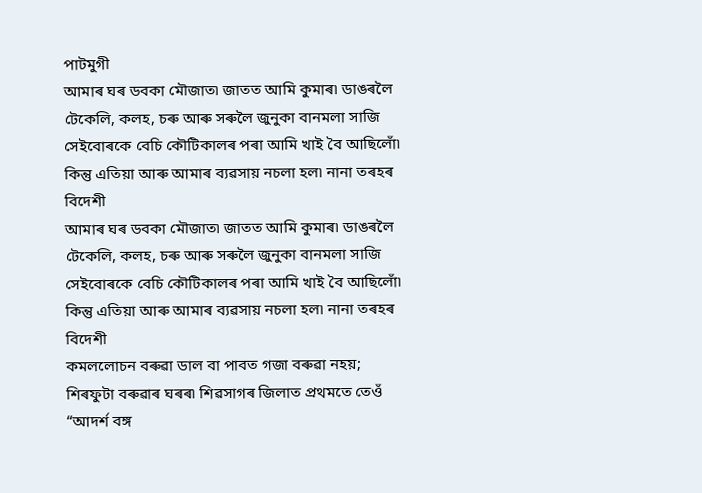পাটমুগী
আমাৰ ঘৰ ডবকা মৌজাত৷ জাতত আমি কুমাৰ৷ ডাঙৰলৈ টেকেলি, কলহ, চৰু আৰু সৰুলৈ জুনুকা বানমলা সাজি সেইবোৰকে বেচি কৌটিকালৰ পৰা আমি খাই বৈ আছিলোঁ৷ কিন্তু এতিয়া আৰু আমাৰ ব্যৱসায় নচলা হল৷ নানা তৰহৰ বিদেশী
আমাৰ ঘৰ ডবকা মৌজাত৷ জাতত আমি কুমাৰ৷ ডাঙৰলৈ টেকেলি, কলহ, চৰু আৰু সৰুলৈ জুনুকা বানমলা সাজি সেইবোৰকে বেচি কৌটিকালৰ পৰা আমি খাই বৈ আছিলোঁ৷ কিন্তু এতিয়া আৰু আমাৰ ব্যৱসায় নচলা হল৷ নানা তৰহৰ বিদেশী
কমললোচন বৰুৱা ডাল বা পাবত গজা বৰুৱা নহয়; শিৰফুটা বৰুৱাৰ ঘৰৰ৷ শিৱসাগৰ জিলাত প্ৰথমতে তেওঁ “আদৰ্শ বঙ্গ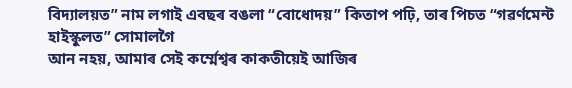বিদ্যালয়ত” নাম লগাই এবছৰ বঙলা “বোধোদয়” কিতাপ পঢ়ি, তাৰ পিচত “গৱৰ্ণমেন্ট হাইস্কুলত” সোমালগৈ
আন নহয়, আমাৰ সেই কৰ্ম্মেশ্বৰ কাকতীয়েই আজিৰ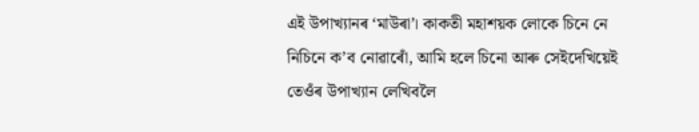এই উপাখ্যানৰ ‘মাউৰা’। কাকতী মহাশয়ক লোকে চিনে নে নিচিনে ক’ব নোৱাৰোঁ, আমি হলে চিনো আৰু সেইদেখিয়েই তেওঁৰ উপাখ্যান লেখিবলৈ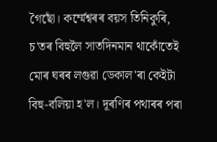গৈছোঁ। কৰ্ম্মেশ্বৰৰ বয়স তিনিকুৰি,
চ'তৰ বিহুলৈ সাতদিনমান থাকোঁতেই মোৰ ঘৰৰ লগুৱা ডেকাল'ৰা কেইটা বিহু-বলিয়া হ'ল। দূৰণিৰ পথাৰৰ পৰা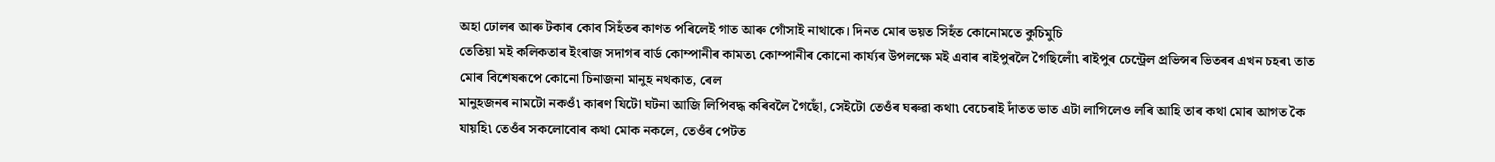অহা ঢোলৰ আৰু টকাৰ কোব সিহঁতৰ কাণত পৰিলেই গাত আৰু গোঁসাই নাথাকে। দিনত মোৰ ভয়ত সিহঁত কোনোমতে কুচিমুচি
তেতিয়া মই কলিকতাৰ ইংৰাজ সদাগৰ বাৰ্ড কোম্পানীৰ কামত৷ কোম্পানীৰ কোনো কাৰ্য্যৰ উপলক্ষে মই এবাৰ ৰাইপুৰলৈ গৈছিলোঁ৷ ৰাইপুৰ চেন্ট্ৰেল প্ৰভিন্সৰ ভিতৰৰ এখন চহৰ৷ তাত মোৰ বিশেষৰূপে কোনো চিনাজনা মানুহ নথকাত, ৰেল
মানুহজনৰ নামটো নকওঁ৷ কাৰণ যিটো ঘটনা আজি লিপিবদ্ধ কৰিবলৈ গৈছোঁ, সেইটো তেওঁৰ ঘৰুৱা কথা৷ বেচেৰাই দাঁতত ভাত এটা লাগিলেও লৰি আহি তাৰ কথা মোৰ আগত কৈ যায়হি৷ তেওঁৰ সকলোবোৰ কথা মোক নকলে, তেওঁৰ পেটত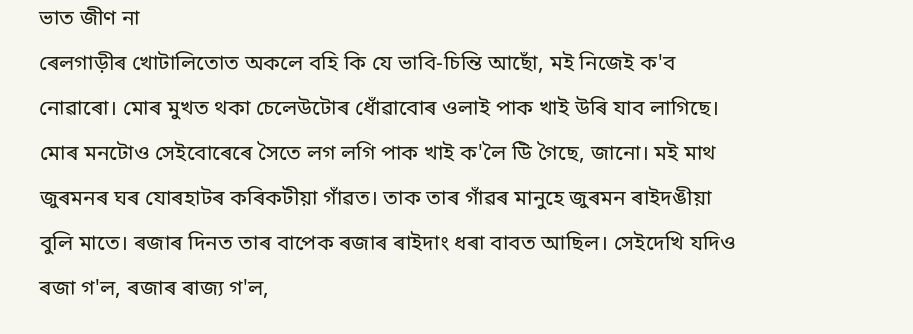ভাত জীণ না
ৰেলগাড়ীৰ খোটালিতোত অকলে বহি কি যে ভাবি-চিন্তি আছোঁ, মই নিজেই ক'ব নোৱাৰো। মোৰ মুখত থকা চেলেউটোৰ ধোঁৱাবোৰ ওলাই পাক খাই উৰি যাব লাগিছে। মোৰ মনটোও সেইবোৰেৰে সৈতে লগ লগি পাক খাই ক'লৈ উি গৈছে, জানো। মই মাথ
জুৰমনৰ ঘৰ যোৰহাটৰ কৰিকটীয়া গাঁৱত। তাক তাৰ গাঁৱৰ মানুহে জুৰমন ৰাইদঙীয়া বুলি মাতে। ৰজাৰ দিনত তাৰ বাপেক ৰজাৰ ৰাইদাং ধৰা বাবত আছিল। সেইদেখি যদিও ৰজা গ'ল, ৰজাৰ ৰাজ্য গ'ল,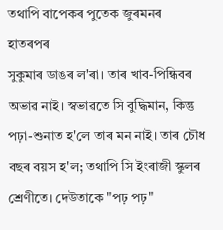তথাপি বাপেকৰ পুতেক জুৰমনৰ হাতৰপৰ
সুকুমাৰ ডাঙৰ ল'ৰা। তাৰ খাব-পিন্ধিবৰ অভাৱ নাই। স্বভাৱতে সি বুদ্ধিমান, কিন্তু পঢ়া-শুনাত হ'লে তাৰ মন নাই। তাৰ চৌধ বছৰ বয়স হ'ল; তথাপি সি ইংৰাজী স্কুলৰ শ্ৰেণীতে। দেউতাকে "পঢ় পঢ়"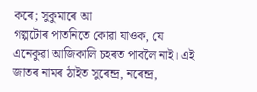কৰে; সুকুমাৰে আ
গল্পটোৰ পাতনিতে কোৱা যাওক, যে এনেকুৱা আজিকালি চহৰত পাবলৈ নাই। এই জাতৰ নামৰ ঠাইত সুৰেন্দ্ৰ, নৰেন্দ্ৰ,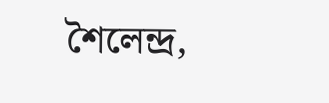শৈলেন্দ্ৰ,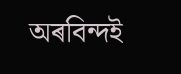অৰবিন্দই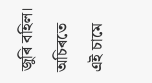জুৰি বহিল। অচিৰতে এই চামে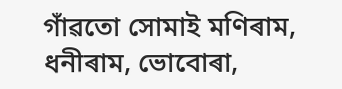গাঁৱতো সোমাই মণিৰাম, ধনীৰাম, ভোবোৰা,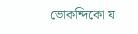ভোকন্দিকো য